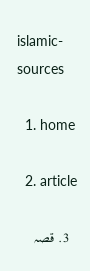islamic-sources

  1. home

  2. article

  3. قصہ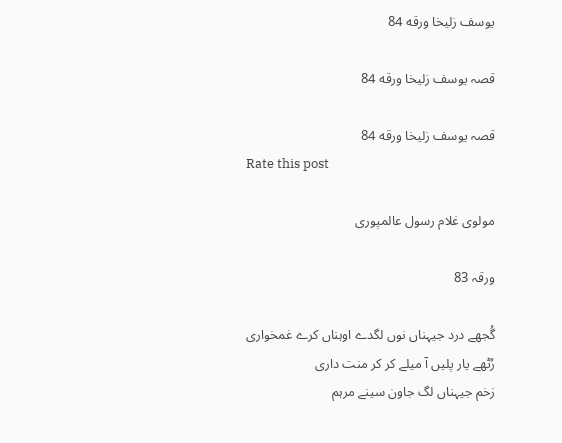یوسف زلیخا ورقه 84

قصہ یوسف زلیخا ورقه 84

قصہ یوسف زلیخا ورقه 84
Rate this post

مولوی غلام رسول عالمپوری

ورقہ 83

گُجھے درد جیہناں نوں لگدے اوہناں کرے غمخواری
رُٹھے یار پلیں آ میلے کر کر منت داری
زخم جیہناں لگ جاون سینے مرہم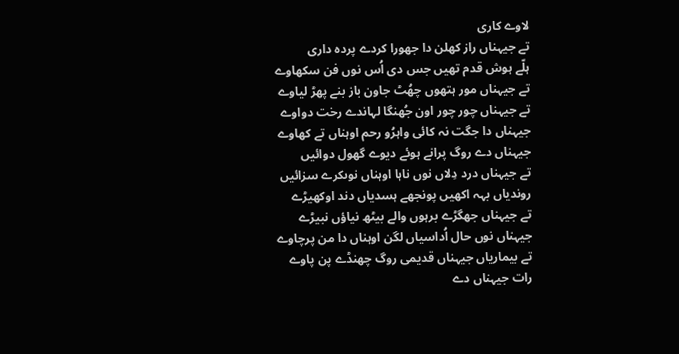لاوے کاری
تے جیہناں راز کھلن دا جھورا کردے پردہ داری
ہلّے ہوش قدم تھیں جس دی اُس نوں فن سکھاوے
تے جیہناں مور ہتھوں چھُٹ جاون باز بنے پھڑ لیاوے
تے جیہناں چور چور اون جُھنگا لہاندے رخت دواوے
جیہناں دا جگت نہ کائی واہرُو رحم اوہناں تے کھاوے
جیہناں دے روگ پرانے ہوئے دیوے گھول دوائیں
تے جیہناں درد دِلاں نوں ناہا اوہناں نوںکرے سزائیں
روندیاں بہہ اکھیں پونجھے ہسدیاں دند اوکھیڑے
تے جیہناں جھگڑے برہوں والے بیٹھ نیاؤں نبیڑے
جیہناں نوں حال اُداسیاں لگن اوہناں دا من پرچاوے
تے بیماریاں جیہناں قدیمی روگ چھنڈے پن پاوے
رات جیہناں دے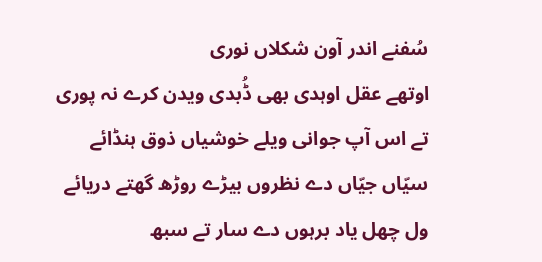سُفنے اندر آون شکلاں نوری
اوتھے عقل اوہدی بھی ڈُبدی ویدن کرے نہ پوری
تے اس آپ جوانی ویلے خوشیاں ذوق ہنڈائے
سیّاں جیّاں دے نظروں بیڑے روڑھ گھتے دریائے
ول چھل یاد برہوں دے سار تے سبھ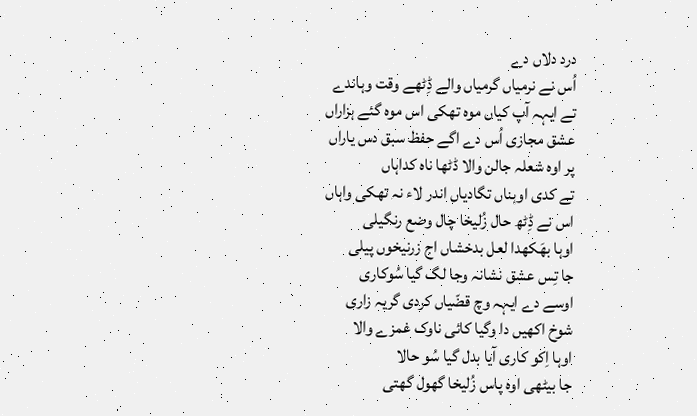درد دلاں دے
اُس نے نرمیاں گرمیاں والے ڈِٹھے وقت وہاندے
تے ایہہ آپ کیاں موہ تھکی اس موہ گئے ہزاراں
عشق مجازی اُس دے اگے حفظ سبق دس یاراں
پر اوہ شعلہ جالن والا ڈٹھا ناہ کداہاں
تے کدی اوہناں تگادیاں اندر لاء نہ تھکی واہاں
اس نے ڈِٹھ حال زُلیخا چال وضع رنگیلی
اوہا بھَکھدا لعل بدخشاں اج زرنیخوں پیلی
جا تِس عشق نشانہ وجا لگ گیا سُوکاری
اوسے دے ایہہ وچ قضّیاں کردی گریہ زاری
شوخ اکھیں دا وگیا کائی ناوک غمزے والا
اوہا اِکو کاری آیا بدل گیا سُو حالا
جا بیٹھی اوہ پاس زُلیخا گھول گھتی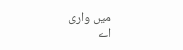میں واری
اے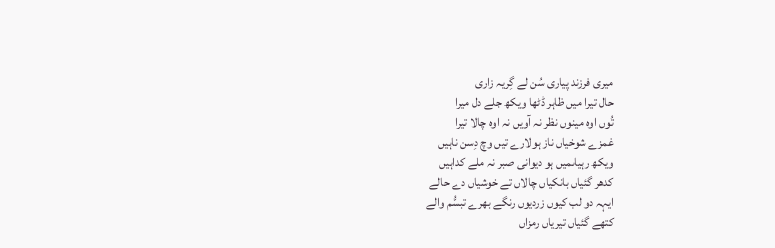میری فرزند پیاری سُن لے گِریہ زاری
حال تیرا میں ظاہر ڈٹھا ویکھ جلے دل میرا
تُوں اوہ مینوں نظر نہ آویں نہ اوہ چالا تیرا
غمزے شوخیاں ناز ہولارے تیں وچ دِسن ناہیں
ویکھ رہیاںمیں ہو دیوانی صبر نہ ملے کداہیں
کدھر گئیاں بانکیاں چالاں تے خوشیاں دے حالے
ایہہ دو لب کیوں زردیوں رنگے بھرے تبسُّم والے
کتھے گئیاں تیریاں رمزاں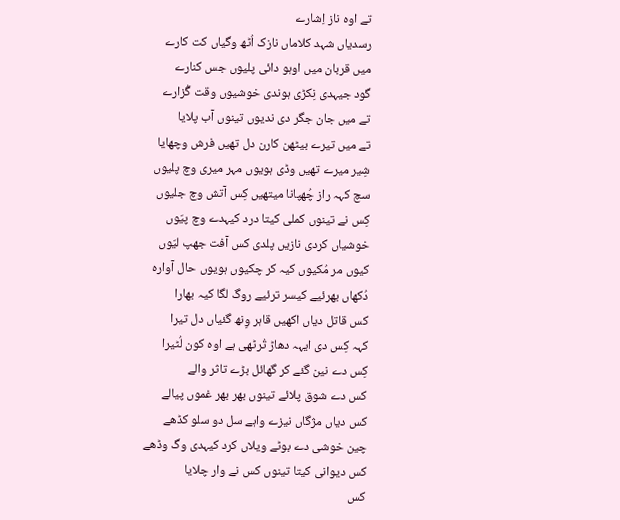تے اوہ ناز اِشارے
رسدیاں شہد کلاماں نازک اُٹھ وگیاں کت کارے
میں قربان میں اوہو دائی پلیوں جس کنارے
گود جیہدی نِکڑی ہوندی خوشیوں وقت گُزارے
تے میں جان جگر دی ندیوں تینوں آب پلایا
تے میں تیرے بیٹھن کارن دل تھیں فرش وچھایا
شِیر میرے تھیں وڈی ہویوں مہر میری وچ پلیوں
سچ کہہ راز چُھپانا میتھیں کِس آتش وچ جلیوں
کِس نے تینوں کملی کیتا درد کیہدے وچ پیّوں
خوشیاں کردی نازیں پلدی کس آفت جھپ لیّوں
کیوں مر مُکیوں کیہ کر چکیوں ہویوں حال آوارہ
دُکھاں بھرئیے کیسر ترئیے روگ لگا کیہ بھارا
کس قاتل دیاں اکھیں قاہر وِنھ گئیاں دل تیرا
کہہ کِس دی ایہہ دھاڑ تُرٹھی ہے اوہ کون لُٹیرا
کِس دے نین گئے کر گھائل بڑے تاثر والے
کس دے شوق پلائے تینوں بھر بھر غموں پیالے
کس دیاں مژگاں نیزے واہے سل دو سلو کڈھے
چین خوشی دے بوٹے ویلاں کرد کیہدی وگ وڈھے
کس دیوانی کیتا تینوں کس نے وار چلایا
کس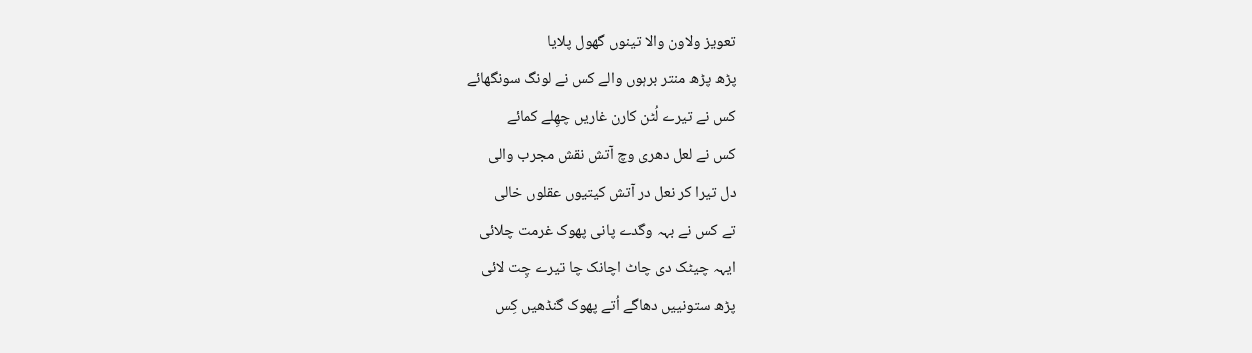تعویز ولاون والا تینوں گھول پلایا
پڑھ پڑھ منتر برہوں والے کس نے لونگ سونگھائے
کس نے تیرے لُٹن کارن غاریں چھِلے کمائے
کس نے لعل دھری وچ آتش نقش مجرب والی
دل تیرا کر نعل در آتش کیتیوں عقلوں خالی
تے کس نے بہہ وگدے پانی پھوک غرمت چلائی
ایہہ چیٹک دی چاٹ اچانک چا تیرے چِت لائی
پڑھ ستونییں دھاگے اُتے پھوک گنڈھیں کِس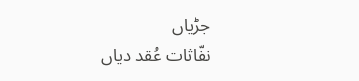جڑیاں
نفّاثات عُقد دیاں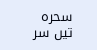سحرہ تیں سر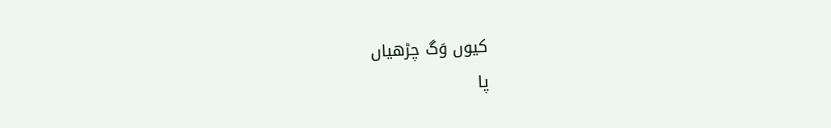کیوں وَگ چڑھیاں
پا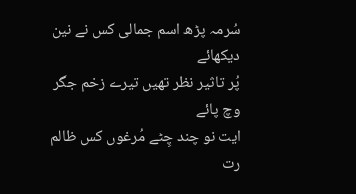سُرمہ پڑھ اسم جمالی کس نے نین دیکھائے
پُر تاثیر نظر تھیں تیرے زخم جگر وچ پائے
ایت نو چند چِٹے مُرغوں کس ظالم رت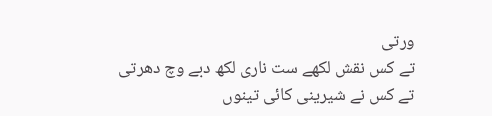ورتی
تے کس نقش لکھے ست ناری لکھ دبے وچ دھرتی
تے کس نے شیرینی کائی تینوں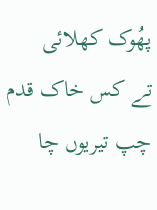پھُوک کھلائی
تے کس خاک قدم چپ تیریوں چا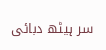سر ہیٹھ دبائی